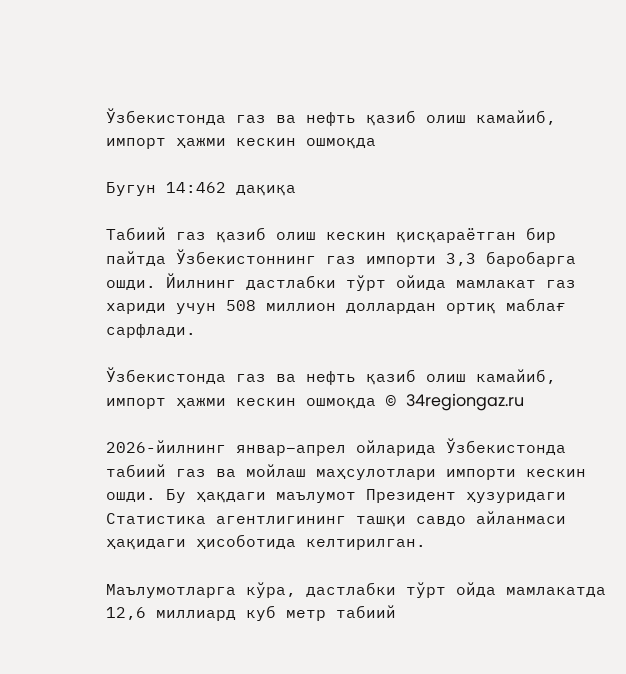Ўзбекистонда газ ва нефть қазиб олиш камайиб, импорт ҳажми кескин ошмоқда

Бугун 14:462 дақиқа

Табиий газ қазиб олиш кескин қисқараётган бир пайтда Ўзбекистоннинг газ импорти 3,3 баробарга ошди. Йилнинг дастлабки тўрт ойида мамлакат газ хариди учун 508 миллион доллардан ортиқ маблағ сарфлади.

Ўзбекистонда газ ва нефть қазиб олиш камайиб, импорт ҳажми кескин ошмоқда © 34regiongaz.ru

2026-йилнинг январ–апрел ойларида Ўзбекистонда табиий газ ва мойлаш маҳсулотлари импорти кескин ошди. Бу ҳақдаги маълумот Президент ҳузуридаги Статистика агентлигининг ташқи савдо айланмаси ҳақидаги ҳисоботида келтирилган.

Маълумотларга кўра, дастлабки тўрт ойда мамлакатда 12,6 миллиард куб метр табиий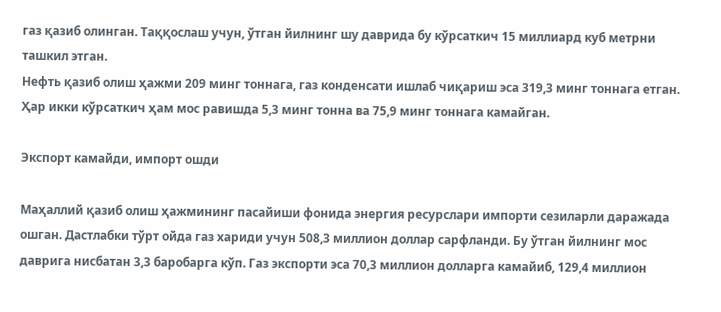газ қазиб олинган. Таққослаш учун, ўтган йилнинг шу даврида бу кўрсаткич 15 миллиард куб метрни ташкил этган.
Нефть қазиб олиш ҳажми 209 минг тоннага, газ конденсати ишлаб чиқариш эса 319,3 минг тоннага етган. Ҳар икки кўрсаткич ҳам мос равишда 5,3 минг тонна ва 75,9 минг тоннага камайган.

Экспорт камайди, импорт ошди

Маҳаллий қазиб олиш ҳажмининг пасайиши фонида энергия ресурслари импорти сезиларли даражада ошган. Дастлабки тўрт ойда газ хариди учун 508,3 миллион доллар сарфланди. Бу ўтган йилнинг мос даврига нисбатан 3,3 баробарга кўп. Газ экспорти эса 70,3 миллион долларга камайиб, 129,4 миллион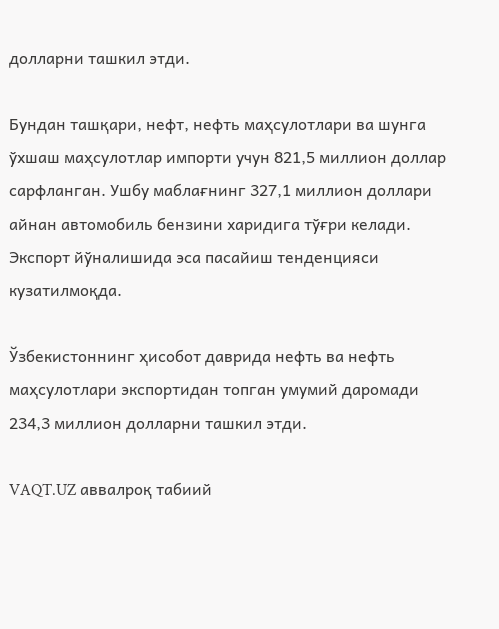долларни ташкил этди.

Бундан ташқари, нефт, нефть маҳсулотлари ва шунга ўхшаш маҳсулотлар импорти учун 821,5 миллион доллар сарфланган. Ушбу маблағнинг 327,1 миллион доллари айнан автомобиль бензини харидига тўғри келади.
Экспорт йўналишида эса пасайиш тенденцияси кузатилмоқда.

Ўзбекистоннинг ҳисобот даврида нефть ва нефть маҳсулотлари экспортидан топган умумий даромади 234,3 миллион долларни ташкил этди.

VAQT.UZ аввалроқ табиий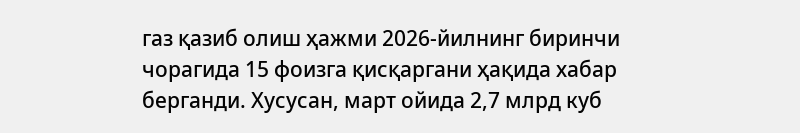газ қазиб олиш ҳажми 2026-йилнинг биринчи чорагида 15 фоизга қисқаргани ҳақида хабар берганди. Хусусан, март ойида 2,7 млрд куб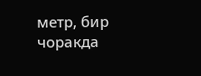метр, бир чоракда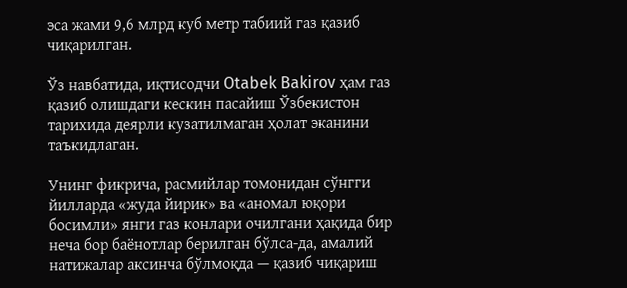эса жами 9,6 млрд куб метр табиий газ қазиб чиқарилган.

Ўз навбатида, иқтисодчи Otabek Bakirov ҳам газ қазиб олишдаги кескин пасайиш Ўзбекистон тарихида деярли кузатилмаган ҳолат эканини таъкидлаган.

Унинг фикрича, расмийлар томонидан сўнгги йилларда «жуда йирик» ва «аномал юқори босимли» янги газ конлари очилгани ҳақида бир неча бор баёнотлар берилган бўлса-да, амалий натижалар аксинча бўлмоқда — қазиб чиқариш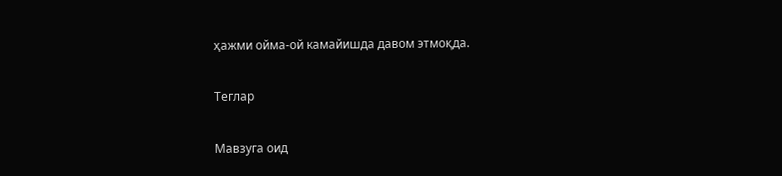ҳажми ойма-ой камайишда давом этмоқда.

Теглар

Мавзуга оид